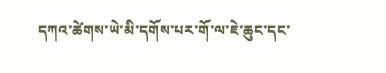དཀའ་ཚེགས་ཡེ་མི་དགོས་པར་གོ་ལ་ཇེ་ཆུང་དང་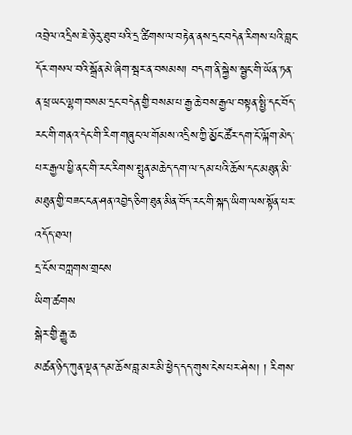འབྲེལ་འདྲིས་ཇེ་ཉེ་རུ་ཐུབ་པའི་དྲ་ཚིགས་ལ་བརྟེན་ནས་དྲང་བདེན་རིགས་པའི་བླང་དོར་གསལ་བའི་སྒྲོན་མེ་ཞིག་སྦར་ན་བསམས། བདག་ནི་སྐྱེས་སྦྱང་གི་ཡོན་ཏན་ན་ཕྲ་ཡང་ལྷག་བསམ་དྲང་བདེན་གྱི་བསམ་པ་རྒྱ་ཆེ་བས་རྒྱལ་བསྟན་སྤྱི་དང་བོད་རང་གི་གནའ་དེང་གི་རིག་གཞུང་ལ་གོམས་འདྲིས་ཀྱི་མྱོང་ཚོར་དག་ངོ་ལྐོག་མེད་པར་རྒྱལ་ཕྱི་ནང་གི་རང་རིགས་སྤུན་མཆེད་དག་ལ་དམ་པའི་ཆོས་དང་མཐུན་མི་མཐུན་གྱི་བཟང་ངན་ཤན་འབྱེད་ཅིག་ཐུན་མིན་བོད་རང་གི་སྐད་ཡིག་ལས་སྟོན་པར་འདོད་ཐལ།
དྲ་ངོས་བཀླགས་གྲངས
ཡིག་ཚགས
སྒེར་གྱི་རྒྱུ་ཆ
མཚན་ཉིད་ཀུན་ལྡན་དམ་ཆོས་བླ་མར་མི་ཕྱེད་དད་གུས་ངེས་པར་ཤེས། ། རིགས་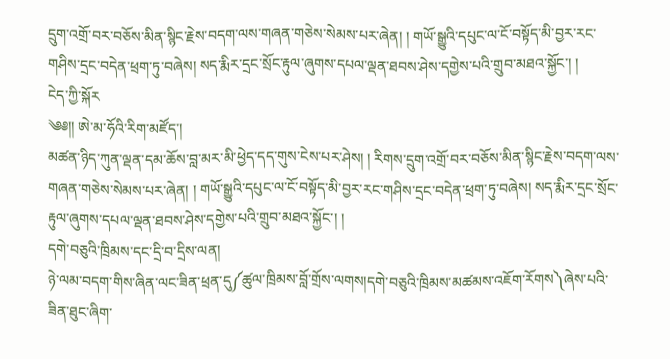དྲུག་འགྲོ་བར་བཅོས་མིན་སྙིང་རྗེས་བདག་ལས་གཞན་གཅེས་སེམས་པར་ཞེན། ། གཡོ་སྒྱུའི་དཔུང་ལ་ངོ་བསྟོད་མི་བྱར་རང་གཤིས་དྲང་བདེན་ཕྲག་ཏུ་བཞེས། སད་རྨིར་དྲང་སྲོང་རྟུལ་ཞུགས་དཔལ་ལྡན་ཐབས་ཤེས་དགྱེས་པའི་གྲུབ་མཐའ་སྐྱོང་། །
ངེད་ཀྱི་སྐོར
༄༅།། ཨེ་མ་ཧོའི་རིག་མཛོད་།
མཚན་ཉིད་ཀུན་ལྡན་དམ་ཆོས་བླ་མར་མི་ཕྱེད་དད་གུས་ངེས་པར་ཤེས། ། རིགས་དྲུག་འགྲོ་བར་བཅོས་མིན་སྙིང་རྗེས་བདག་ལས་གཞན་གཅེས་སེམས་པར་ཞེན། ། གཡོ་སྒྱུའི་དཔུང་ལ་ངོ་བསྟོད་མི་བྱར་རང་གཤིས་དྲང་བདེན་ཕྲག་ཏུ་བཞེས། སད་རྨིར་དྲང་སྲོང་རྟུལ་ཞུགས་དཔལ་ལྡན་ཐབས་ཤེས་དགྱེས་པའི་གྲུབ་མཐའ་སྐྱོང་། །
དགེ་བཅུའི་ཁྲིམས་དང་དྲི་བ་དྲིས་ལན།
ཉེ་ལམ་བདག་གིས་ཞིན་ལང་ཟིན་ཕྲན་དུ༼ཚུལ་ཁྲིམས་བློ་གྲོས་ལགས།དགེ་བཅུའི་ཁྲིམས་མཚམས་འཇོག་རོགས༽ཞེས་པའི་ཟིན་ཐུང་ཞིག་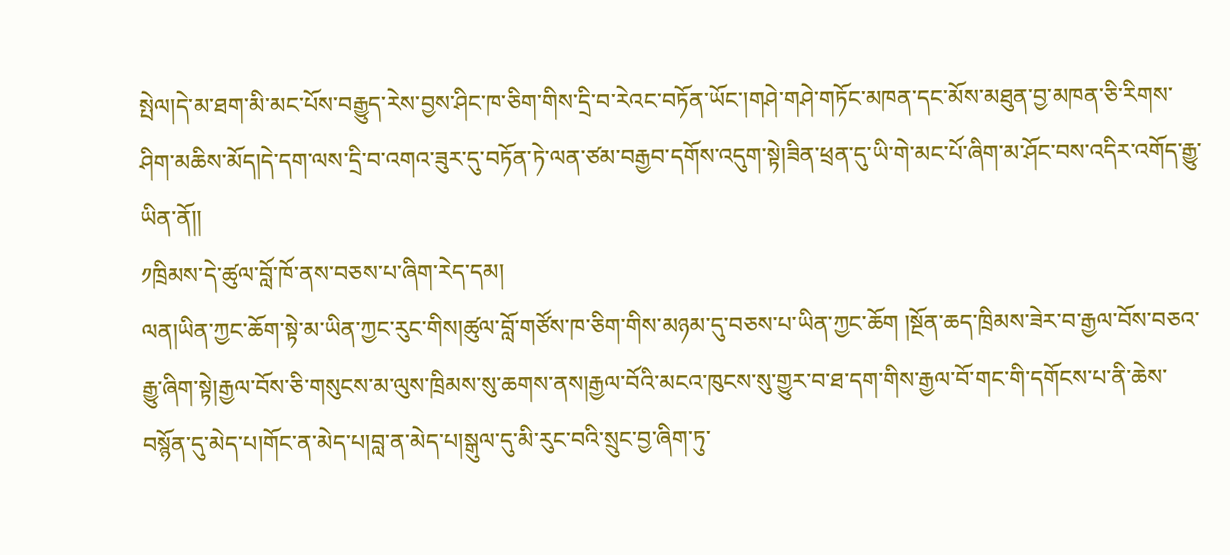སྤེལ།དེ་མ་ཐག་མི་མང་པོས་བརྒྱུད་རེས་བྱས་ཤིང་ཁ་ཅིག་གིས་དྲི་བ་རེའང་བཏོན་ཡོང་།གཤེ་གཤེ་གཏོང་མཁན་དང་མོས་མཐུན་བྱ་མཁན་ཅི་རིགས་ཤིག་མཆིས་མོད།དེ་དག་ལས་དྲི་བ་འགའ་ཟུར་དུ་བཏོན་ཏེ་ལན་ཙམ་བརྒྱབ་དགོས་འདུག་སྟེ།ཟིན་ཕྲན་དུ་ཡི་གེ་མང་པོ་ཞིག་མ་ཤོང་བས་འདིར་འགོད་རྒྱུ་ཡིན་ནོ།།
༡ཁྲིམས་དེ་ཚུལ་བློ་ཁོ་ནས་བཅས་པ་ཞིག་རེད་དམ།
ལན།ཡིན་ཀྱང་ཆོག་སྟེ་མ་ཡིན་ཀྱང་རུང་གིས།ཚུལ་བློ་གཙོས་ཁ་ཅིག་གིས་མཉམ་དུ་བཅས་པ་ཡིན་ཀྱང་ཆོག །སྔོན་ཆད་ཁྲིམས་ཟེར་བ་རྒྱལ་བོས་བཅའ་རྒྱུ་ཞིག་སྟེ།རྒྱལ་བོས་ཅི་གསུངས་མ་ལུས་ཁྲིམས་སུ་ཆགས་ནས།རྒྱལ་བོའི་མངའ་ཁུངས་སུ་གྱུར་བ་ཐ་དག་གིས་རྒྱལ་བོ་གང་གི་དགོངས་པ་ནི་ཆེས་བསྙོན་དུ་མེད་པ།གོང་ན་མེད་པ།བླ་ན་མེད་པ།སྒུལ་དུ་མི་རུང་བའི་སྲུང་བྱ་ཞིག་ཏུ་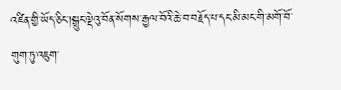འཛིན་གྱི་ཡོད་ཅིང་།སྒྲུང་ལྡེའུ་བོན་སོགས་རྒྱལ་བོའི་ཆེ་བ་བརྗོད་པ་དང་མི་མང་གི་མགོ་བོ་གུག་ཏུ་འཇུག་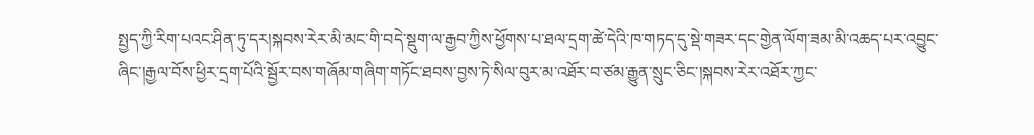སྤྱད་ཀྱི་རིག་པའང་ཤིན་ཏུ་དར།སྐབས་རེར་མི་མང་གི་བདེ་སྡུག་ལ་རྒྱབ་ཀྱིས་ཕྱོགས་པ་ཐལ་དྲག་ཚེ་དེའི་ཁ་གཏད་དུ་སྡེ་གཟར་དང་གྱེན་ལོག་ཟམ་མི་འཆད་པར་འབྱུང་ཞིང་།རྒྱལ་བོས་ཕྱིར་དྲག་པོའི་སྦྱོར་བས་གཞོམ་གཞིག་གཏོང་ཐབས་བྱས་ཏེ་སིལ་བུར་མ་འཐོར་བ་ཙམ་རྒྱུན་སྲུང་ཅིང་།སྐབས་རེར་འཐོར་ཀྱང་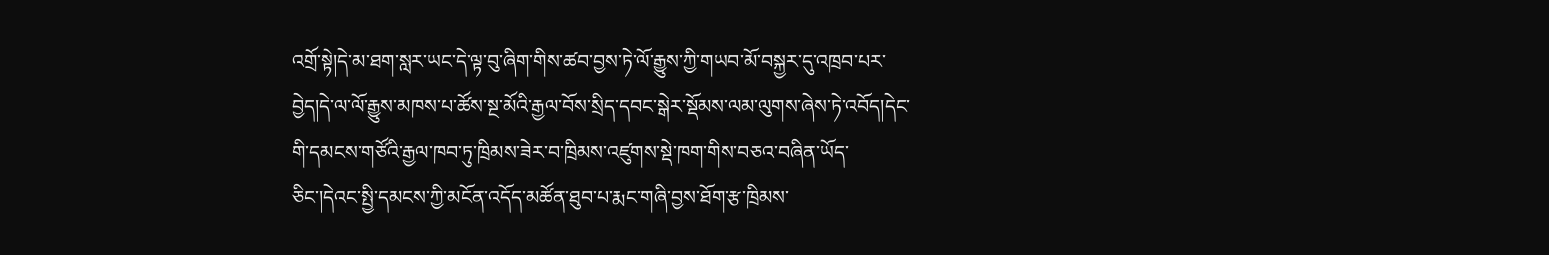འགྲོ་སྟེ།དེ་མ་ཐག་སླར་ཡང་དེ་ལྟ་བུ་ཞིག་གིས་ཚབ་བྱས་ཏེ་ལོ་རྒྱུས་ཀྱི་གཡབ་མོ་བསྐྱར་དུ་འཁྲབ་པར་བྱེད།དེ་ལ་ལོ་རྒྱུས་མཁས་པ་ཚོས་སྔ་མོའི་རྒྱལ་བོས་སྲིད་དབང་སྒེར་སྡོམས་ལམ་ལུགས་ཞེས་ཏེ་འབོད།དེང་གི་དམངས་གཙོའི་རྒྱལ་ཁབ་ཏུ་ཁྲིམས་ཟེར་བ་ཁྲིམས་འཛུགས་སྡེ་ཁག་གིས་བཅའ་བཞིན་ཡོད་ཅིང་།དེའང་སྤྱི་དམངས་ཀྱི་མངོན་འདོད་མཚོན་ཐུབ་པ་རྨང་གཞི་བྱས་ཐོག་རྩ་ཁྲིམས་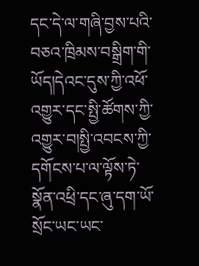དང་དེ་ལ་གཞི་བྱས་པའི་བཅའ་ཁྲིམས་བསྒྲིག་གི་ཡོད།དེའང་དུས་ཀྱི་འཕོ་འགྱུར་དང་སྤྱི་ཚོགས་ཀྱི་འགྱུར་བ།སྤྱི་འབངས་ཀྱི་དགོངས་པ་ལ་ལྟོས་ཏེ་སྣོན་འཕྲི་དང་ཞུ་དག་ཡོ་སྲོང་ཡང་ཡང་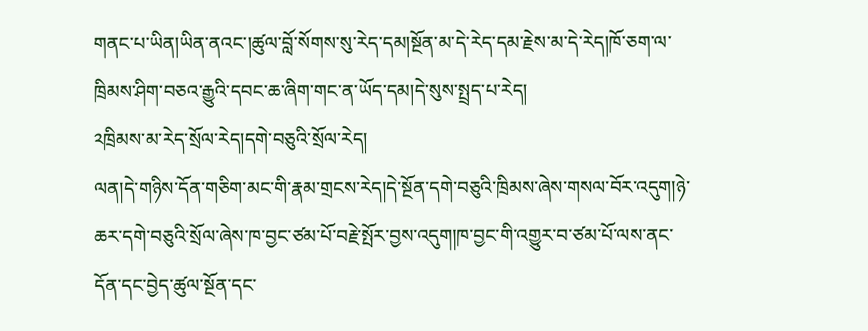གནང་པ་ཡིན།ཡིན་ནའང་།ཚུལ་བློ་སོགས་སུ་རེད་དམ།སྔོན་མ་དེ་རེད་དམ་རྗེས་མ་དེ་རེད།ཁོ་ཅག་ལ་ཁྲིམས་ཤིག་བཅའ་རྒྱུའི་དབང་ཆ་ཞིག་གང་ན་ཡོད་དམ།དེ་སུས་སྤྲད་པ་རེད།
༢ཁྲིམས་མ་རེད་སྲོལ་རེད།དགེ་བཅུའི་སྲོལ་རེད།
ལན།དེ་གཉིས་དོན་གཅིག་མང་གི་རྣམ་གྲངས་རེད།དེ་སྔོན་དགེ་བཅུའི་ཁྲིམས་ཞེས་གསལ་བོར་འདུག།ཉེ་ཆར་དགེ་བཅུའི་སྲོལ་ཞེས་ཁ་བྱང་ཙམ་པོ་བརྗེ་སྤོར་བྱས་འདུག།ཁ་བྱང་གི་འགྱུར་བ་ཙམ་པོ་ལས་ནང་དོན་དང་བྱེད་ཚུལ་སྔོན་དང་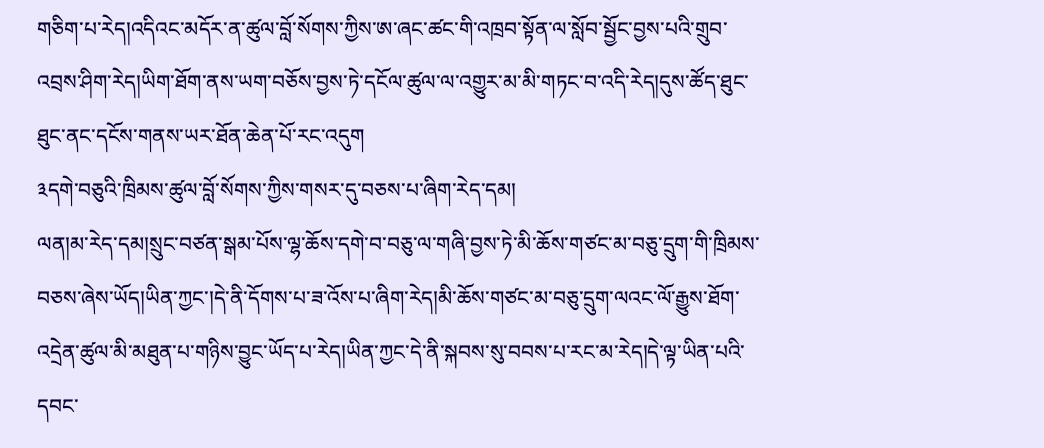གཅིག་པ་རེད།འདིའང་མདོར་ན་ཚུལ་བློ་སོགས་ཀྱིས་ཨ་ཞང་ཚང་གི་འཁྲབ་སྟོན་ལ་སློབ་སྦྱོང་བྱས་པའི་གྲུབ་འབྲས་ཤིག་རེད།ཡིག་ཐོག་ནས་ཡག་བཅོས་བྱས་ཏེ་དངོལ་ཚུལ་ལ་འགྱུར་མ་མི་གཏང་བ་འདི་རེད།དུས་ཚོད་ཐུང་ཐུང་ནང་དངོས་གནས་ཡར་ཐོན་ཆེན་པོ་རང་འདུག
༣དགེ་བཅུའི་ཁྲིམས་ཚུལ་བློ་སོགས་ཀྱིས་གསར་དུ་བཅས་པ་ཞིག་རེད་དམ།
ལན།མ་རེད་དམ།སྲུང་བཙན་སྒམ་པོས་ལྷ་ཆོས་དགེ་བ་བཅུ་ལ་གཞི་བྱས་ཏེ་མི་ཆོས་གཙང་མ་བཅུ་དྲུག་གི་ཁྲིམས་བཅས་ཞེས་ཡོད།ཡིན་ཀྱང་།དེ་ནི་དོགས་པ་ཟ་འོས་པ་ཞིག་རེད།མི་ཆོས་གཙང་མ་བཅུ་དྲུག་ལའང་ལོ་རྒྱུས་ཐོག་འདྲེན་ཚུལ་མི་མཐུན་པ་གཉིས་བྱུང་ཡོད་པ་རེད།ཡིན་ཀྱང་དེ་ནི་སྐབས་སུ་བབས་པ་རང་མ་རེད།དེ་ལྟ་ཡིན་པའི་དབང་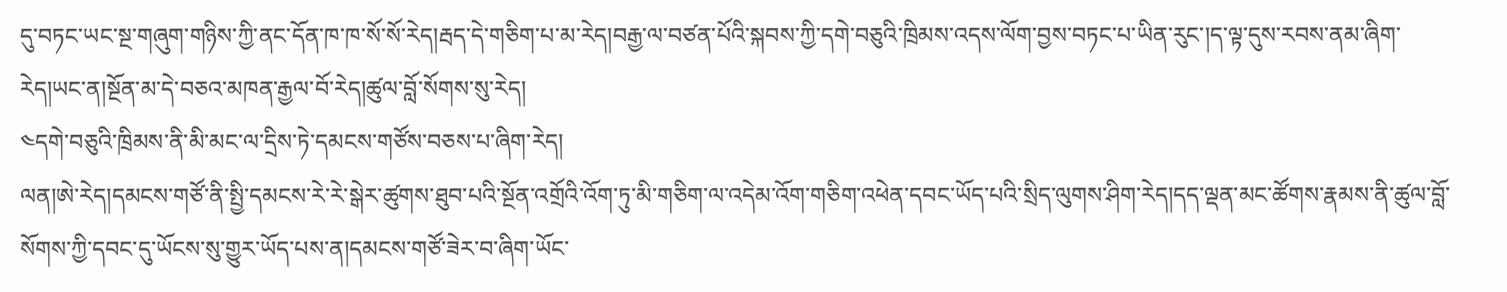དུ་བཏང་ཡང་སྔ་གཞུག་གཉིས་ཀྱི་ནང་དོན་ཁ་ཁ་སོ་སོ་རེད།རྦད་དེ་གཅིག་པ་མ་རེད།བརྒྱ་ལ་བཙན་པོའི་སྐབས་ཀྱི་དགེ་བཅུའི་ཁྲིམས་འདས་ལོག་བྱས་བཏང་པ་ཡིན་རུང་།ད་ལྟ་དུས་རབས་ནམ་ཞིག་རེད།ཡང་ན།སྔོན་མ་དེ་བཅའ་མཁན་རྒྱལ་བོ་རེད།ཚུལ་བློ་སོགས་སུ་རེད།
༤དགེ་བཅུའི་ཁྲིམས་ནི་མི་མང་ལ་དྲིས་ཏེ་དམངས་གཙོས་བཅས་པ་ཞིག་རེད།
ལན།ཨེ་རེད།དམངས་གཙོ་ནི་སྤྱི་དམངས་རེ་རེ་སྒེར་ཚུགས་ཐུབ་པའི་སྔོན་འགྲོའི་འོག་ཏུ་མི་གཅིག་ལ་འདེམ་འོག་གཅིག་འཕེན་དབང་ཡོད་པའི་སྲིད་ལུགས་ཤིག་རེད།དད་ལྡན་མང་ཚོགས་རྣམས་ནི་ཚུལ་བློ་སོགས་ཀྱི་དབང་དུ་ཡོངས་སུ་གྱུར་ཡོད་པས་ན།དམངས་གཙོ་ཟེར་བ་ཞིག་ཡོང་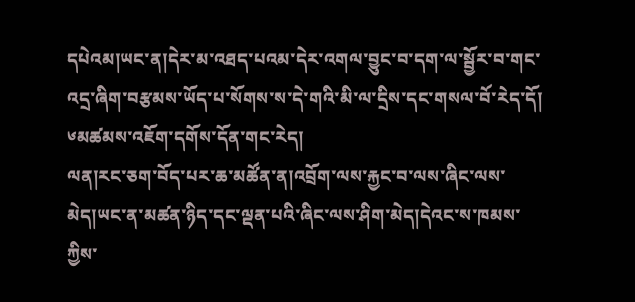དཔེའམ།ཡང་ན།དེར་མ་འཐད་པའམ་དེར་འགལ་བྱུང་བ་དག་ལ་སྦྱོར་བ་གང་འདྲ་ཞིག་བརྩམས་ཡོད་པ་སོགས་ས་དེ་གའི་མི་ལ་དྲིས་དང་གསལ་བོ་རེད་དོ།
༦མཚམས་འཇོག་དགོས་དོན་གང་རེད།
ལན།རང་ཅག་བོད་པར་ཆ་མཚོན་ན།འབྲོག་ལས་རྐྱང་བ་ལས་ཞིང་ལས་མེད།ཡང་ན་མཚན་ཉིད་དང་ལྡན་པའི་ཞིང་ལས་ཤིག་མེད།དེའང་ས་ཁམས་ཀྱིས་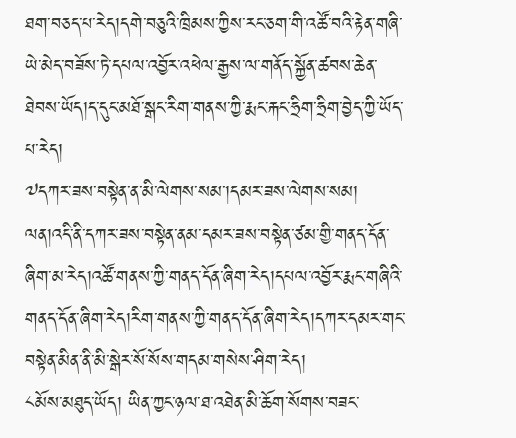ཐག་བཅད་པ་རེད།དགེ་བཅུའི་ཁྲིམས་ཀྱིས་རང་ཅག་གི་འཚོ་བའི་རྟེན་གཞི་ཡེ་མེད་བཟོས་ཏེ་དཔལ་འབྱོར་འཕེལ་རྒྱས་ལ་གནོད་སྐྱོན་ཚབས་ཆེན་ཐེབས་ཡོད།ད་དུང་མཐོ་སྒང་རིག་གནས་ཀྱི་རྨང་རྐང་ཧྲིག་ཧྲིག་བྱེད་ཀྱི་ཡོད་པ་རེད།
༧དཀར་ཟས་བསྟེན་ན་མི་ལེགས་སམ་།དམར་ཟས་ལེགས་སམ།
ལན།འདི་ནི་དཀར་ཟས་བསྟེན་ནམ་དམར་ཟས་བསྟེན་ཙམ་གྱི་གནད་དོན་ཞིག་མ་རེད།འཚོ་གནས་ཀྱི་གནད་དོན་ཞིག་རེད།དཔལ་འབྱོར་རྨང་གཞིའི་གནད་དོན་ཞིག་རེད།རིག་གནས་ཀྱི་གནད་དོན་ཞིག་རེད།དཀར་དམར་གང་བསྟེན་མིན་ནི་མི་སྒེར་སོ་སོས་གདམ་གསེས་ཤིག་རེད།
༨མོས་མཐུད་ཡོད། ཡིན་ཀྱང་ཉལ་ཐ་འཐེན་མི་ཆོག་སོགས་བཟང་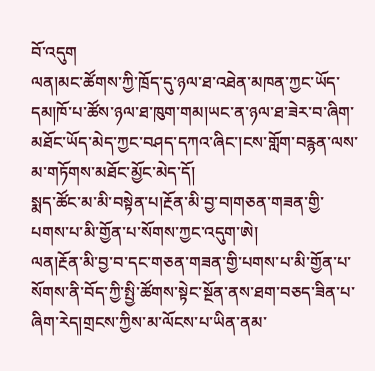བོ་འདུག
ལན།མང་ཚོགས་ཀྱི་ཁྲོད་དུ་ཉལ་ཐ་འཐེན་མཁན་ཀྱང་ཡོད་དམ།ཁོ་པ་ཚོས་ཉལ་ཐ་ཁུག་གམ།ཡང་ན་ཉལ་ཐ་ཟེར་བ་ཞིག་མཐོང་ཡོད་མེད་ཀྱང་བཤད་དཀའ་ཞིང་།ངས་གློག་བརྙན་ལས་མ་གཏོགས་མཐོང་མྱོང་མེད་དོ།
སྨད་ཚོང་མ་མི་བསྟེན་པ།རྔོན་མི་བྱ་བ།གཅན་གཟན་གྱི་པགས་པ་མི་གྱོན་པ་སོགས་ཀྱང་འདུག་ཨེ།
ལན།རྔོན་མི་བྱ་བ་དང་གཅན་གཟན་གྱི་པགས་པ་མི་གྱོན་པ་སོགས་ནི་བོད་ཀྱི་སྤྱི་ཚོགས་སྟེང་སྔོན་ནས་ཐག་བཅད་ཟིན་པ་ཞིག་རེད།གྲངས་ཀྱིས་མ་ལོངས་པ་ཡིན་ནམ་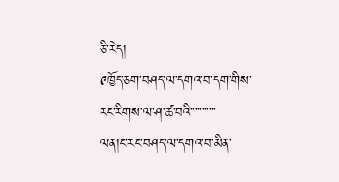ཅི་རེད།
༩ཁྱོད་ཅག་བཤད་ལ་དགའ་བ་དག་གིས་རང་རིགས་ལ་ཤ་ཚ་བའི་་་་་་་་་་་
ལན།ང་རང་བཤད་ལ་དགའ་བ་མིན་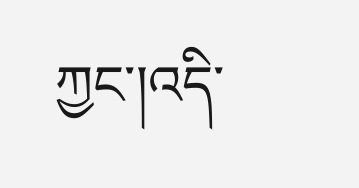ཀྱང་།འདི་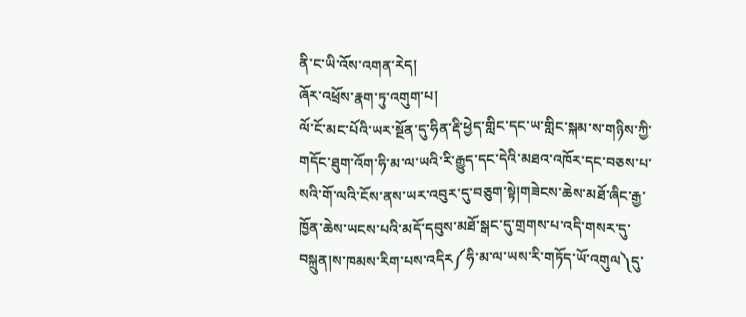ནི་ང་ཡི་འོས་འགན་རེད།
ཞོར་འཕྲོས་རྣག་ཏུ་འགུག་པ།
ལོ་ངོ་མང་པོའི་ཡར་སྔོན་དུ་ཧིན་རྡི་ཕྱེད་གླིང་དང་ཡ་གླིང་སྐམ་ས་གཉིས་ཀྱི་གདོང་ཐུག་འོག་ཧི་མ་ལ་ཡའི་རི་རྒྱུད་དང་དེའི་མཐའ་འཁོར་དང་བཅས་པ་སའི་གོ་ལའི་ངོས་ནས་ཡར་འབུར་དུ་བཅུག་སྟེ།གཟེངས་ཆེས་མཐོ་ཞིང་རྒྱ་ཁྱོན་ཆེས་ཡངས་པའི་མདོ་དབུས་མཐོ་སྒང་དུ་གྲགས་པ་འདི་གསར་དུ་བསྐྲུན།ས་ཁམས་རིག་པས་འདིར༼ཧི་མ་ལ་ཡས་རི་གཏོད་ཡོ་འགུལ༽དུ་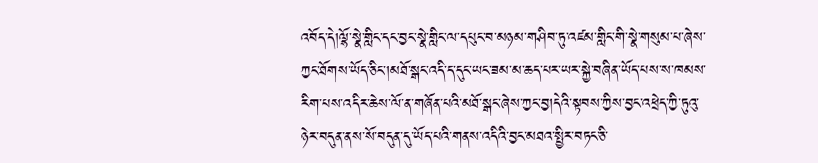འབོད་དེ།ལྷོ་སྣེ་གླིང་དང་བྱང་སྣེ་གླིང་ལ་དཔུང་བ་མཉམ་གཤིབ་ཏུ་འཛམ་གླིང་གི་སྣེ་གསུམ་པ་ཞེས་ཀྱང་ཐོགས་ཡོད་ཅིང་།མཐོ་སྒང་འདི་ད་དུང་ཡང་ཟམ་མ་ཆད་པར་ཡར་སྐྱེ་བཞིན་ཡོད་པས་ས་ཁམས་རིག་པས་འདིར་ཆེས་ལོ་ན་གཞོན་པའི་མཐོ་སྒང་ཞེས་ཀྱང་བྱ།དེའི་སྟབས་ཀྱིས་བྱང་འཕྲེད་ཀྱི་ཏུའུ་ཉེར་བདུན་ནས་སོ་བདུན་དུ་ཡོད་པའི་གནས་འདིའི་བྱང་མཐའ་སྤྱིར་བཏང་ཅི་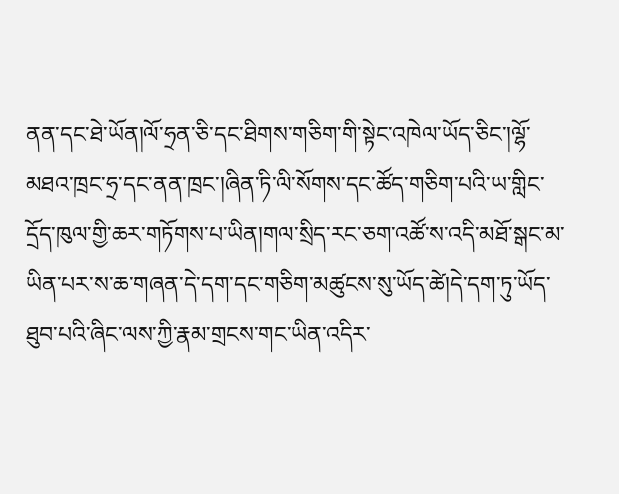ནན་དང་ཐེ་ཡོན།ལོ་ཧྲན་ཅི་དང་ཐིགས་གཅིག་གི་སྟེང་འཁེལ་ཡོད་ཅིང་།ལྷོ་མཐའ་ཁྲང་ཧྲ་དང་ནན་ཁྲང་།ཞིན་ཏི་ལི་སོགས་དང་ཚོད་གཅིག་པའི་ཡ་གླིང་དྲོད་ཁུལ་གྱི་ཆར་གཏོགས་པ་ཡིན།གལ་སྲིད་རང་ཅག་འཚོ་ས་འདི་མཐོ་སྒང་མ་ཡིན་པར་ས་ཆ་གཞན་དེ་དག་དང་གཅིག་མཚུངས་སུ་ཡོད་ཚེ།དེ་དག་ཏུ་ཡོད་ཐུབ་པའི་ཞིང་ལས་ཀྱི་རྣམ་གྲངས་གང་ཡིན་འདིར་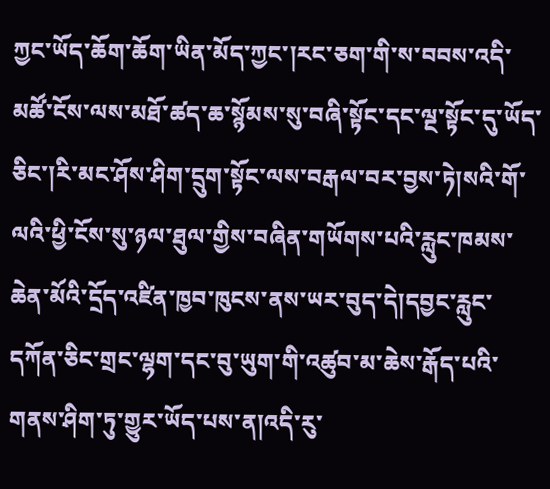ཀྱང་ཡོད་ཆོག་ཆོག་ཡིན་མོད་ཀྱང་།རང་ཅག་གི་ས་བབས་འདི་མཚོ་ངོས་ལས་མཐོ་ཚད་ཆ་སྙོམས་སུ་བཞི་སྟོང་དང་ལྔ་སྟོང་དུ་ཡོད་ཅིང་།རི་མང་ཤོས་ཤིག་དྲུག་སྟོང་ལས་བརྒལ་བར་བྱས་ཏེ།སའི་གོ་ལའི་ཕྱི་ངོས་སུ་ཉལ་ཐུལ་གྱིས་བཞིན་གཡོགས་པའི་རླུང་ཁམས་ཆེན་མོའི་དྲོད་འཛིན་ཁྱབ་ཁུངས་ནས་ཡར་བུད་དེ།དབྱང་རླུང་དཀོན་ཅིང་གྲང་ལྷག་དང་བུ་ཡུག་གི་འཚུབ་མ་ཆེས་རྒོད་པའི་གནས་ཤིག་ཏུ་གྱུར་ཡོད་པས་ན།འདི་རུ་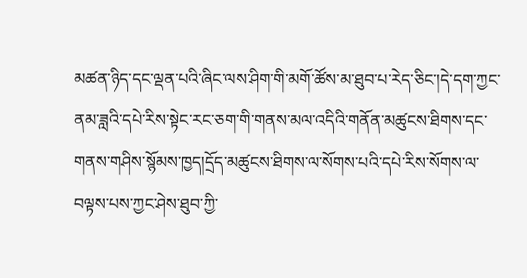མཚན་ཉིད་དང་ལྡན་པའི་ཞིང་ལས་ཤིག་གི་མགོ་ཚོས་མ་ཐུབ་པ་རེད་ཅིང་།དེ་དག་ཀྱང་ནམ་ཟླའི་དཔེ་རིས་སྟེང་རང་ཅག་གི་གནས་མལ་འདིའི་གནོན་མཚུངས་ཐིགས་དང་གནས་གཤིས་སྙོམས་ཁྱད།དྲོད་མཚུངས་ཐིགས་ལ་སོགས་པའི་དཔེ་རིས་སོགས་ལ་བལྟས་པས་ཀྱང་ཤེས་ཐུབ་ཀྱི་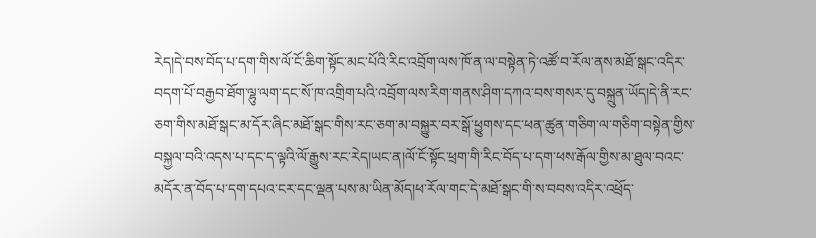རེད།དེ་བས་བོད་པ་དག་གིས་ལོ་ངོ་ཆིག་སྟོང་མང་པོའི་རིང་འབྲོག་ལས་ཁོ་ན་ལ་བསྟེན་ཏེ་འཚོ་བ་རོལ་ནས་མཐོ་སྒང་འདིར་བདག་པོ་བརྒྱབ་ཐོག་ལྷུ་ལག་དང་སོ་ཁ་འགྲིག་པའི་འབྲོག་ལས་རིག་གནས་ཤིག་དཀའ་བས་གསར་དུ་བསྐྲུན་ཡོད།དེ་ནི་རང་ཅག་གིས་མཐོ་སྒང་མ་དོར་ཞིང་མཐོ་སྒང་གིས་རང་ཅག་མ་བསྐྱུར་བར་སྒོ་ཕྱུགས་དང་ཕན་ཚུན་གཅིག་ལ་གཅིག་བསྟེན་གྱིས་བསྐྱལ་བའི་འདས་པ་དང་ད་ལྟའི་ལོ་རྒྱུས་རང་རེད།ཡང་ན།ལོ་ངོ་སྟོང་ཕྲག་གི་རིང་བོད་པ་དག་ཕས་རྒོལ་གྱིས་མ་ཐུལ་བའང་མདོར་ན་བོད་པ་དག་དཔའ་ངར་དང་ལྡན་པས་མ་ཡིན་མོད།ཕ་རོལ་གང་དེ་མཐོ་སྒང་གི་ས་བབས་འདིར་འཕྲོད་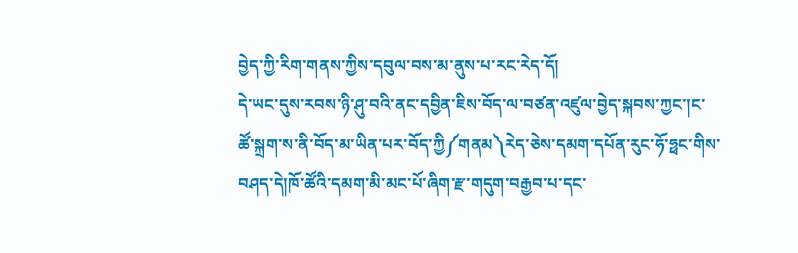བྱེད་ཀྱི་རིག་གནས་ཀྱིས་དབུལ་བས་མ་ནུས་པ་རང་རེད་དོ།
དེ་ཡང་དུས་རབས་ཉི་ཤུ་བའི་ནང་དབྱིན་ཇིས་བོད་ལ་བཙན་འཛུལ་བྱེད་སྐབས་ཀྱང་།ང་ཚོ་སྐྲག་ས་ནི་བོད་མ་ཡིན་པར་བོད་ཀྱི༼གནམ༽རེད་ཅེས་དམག་དཔོན་རུང་ཧོ་ཧྥང་གིས་བཤད་དེ།ཁོ་ཚོའི་དམག་མི་མང་པོ་ཞིག་རྫ་གདུག་བརྒྱབ་པ་དང་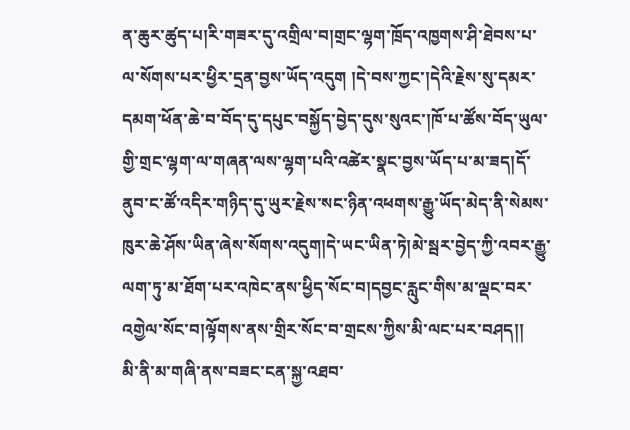ན་ཆུར་ཚུད་པ།རི་གཟར་དུ་འགྲིལ་བ།གྲང་ལྷག་ཁྲོད་འཁྱགས་ཤི་ཐེབས་པ་ལ་སོགས་པར་ཕྱིར་དྲན་བྱས་ཡོད་འདུག །དེ་བས་ཀྱང་།དེའི་རྗེས་སུ་དམར་དམག་ཕོན་ཆེ་བ་བོད་དུ་དཔུང་བསྐྱོད་བྱེད་དུས་སུའང་།ཁོ་པ་ཚོས་བོད་ཡུལ་གྱི་གྲང་ལྷག་ལ་གཞན་ལས་ལྷག་པའི་འཚེར་སྣང་བྱས་ཡོད་པ་མ་ཟད།དོ་ནུབ་ང་ཚོ་འདིར་གཉིད་དུ་ཡུར་རྗེས་སང་ཉིན་འཕགས་རྒྱུ་ཡོད་མེད་ནི་སེམས་ཁུར་ཆེ་ཤོས་ཡིན་ཞེས་སོགས་འདུག།དེ་ཡང་ཡིན་ཏེ།མེ་སྦར་བྱེད་ཀྱི་འབར་རྒྱུ་ལག་ཏུ་མ་ཐོག་པར་འཁེང་ནས་ཕྱིད་སོང་བ།དབྱང་རླུང་གིས་མ་ལྡང་བར་འགྱེལ་སོང་བ།ལྟོགས་ནས་གྲིར་སོང་བ་གྲངས་ཀྱིས་མི་ལང་པར་བཤད།།
མི་ནི་མ་གཞི་ནས་བཟང་ངན་སྐྱ་འཐབ་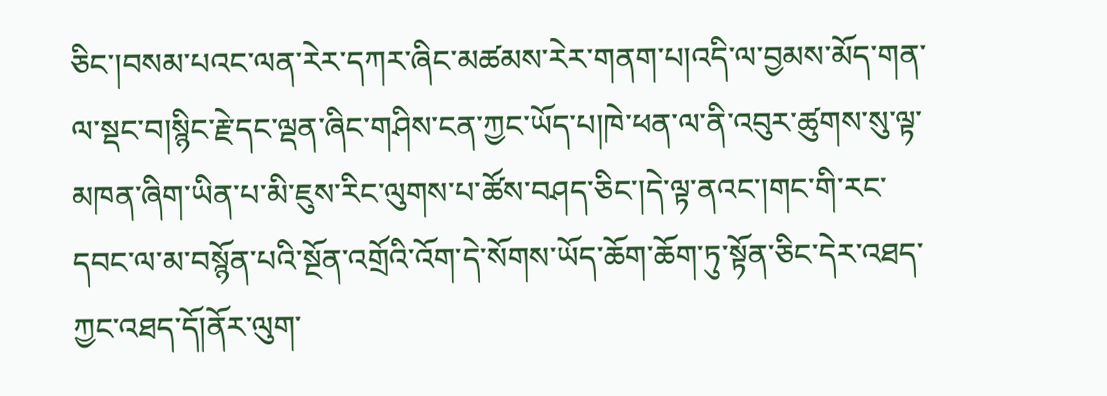ཅིང་།བསམ་པའང་ལན་རེར་དཀར་ཞིང་མཚམས་རེར་གནག་པ།འདི་ལ་བྱམས་མོད་གན་ལ་སྡང་བ།སྙིང་རྗེ་དང་ལྡན་ཞིང་གཤིས་ངན་ཀྱང་ཡོད་པ།ཁེ་ཕན་ལ་ནི་འབུར་ཚུགས་སུ་ལྟ་མཁན་ཞིག་ཡིན་པ་མི་ཇུས་རིང་ལུགས་པ་ཚོས་བཤད་ཅིང་།དེ་ལྟ་ནའང་།གང་གི་རང་དབང་ལ་མ་བསྙོན་པའི་སྔོན་འགྲོའི་འོག་དེ་སོགས་ཡོད་ཆོག་ཆོག་ཏུ་སྟོན་ཅིང་དེར་འཐད་ཀྱང་འཐད་དོ།ནོར་ལུག་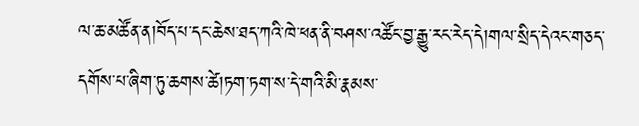ལ་ཆ་མཚོན་ན།བོད་པ་དང་ཆེས་ཐད་ཀའི་ཁེ་ཕན་ནི་བཤས་འཚོང་བྱ་རྒྱུ་རང་རེད་དེ།གལ་སྲིད་དེའང་གཅད་དགོས་པ་ཞིག་ཏུ་ཆགས་ཚེ།ཏག་ཏག་ས་དེ་གའི་མི་རྣམས་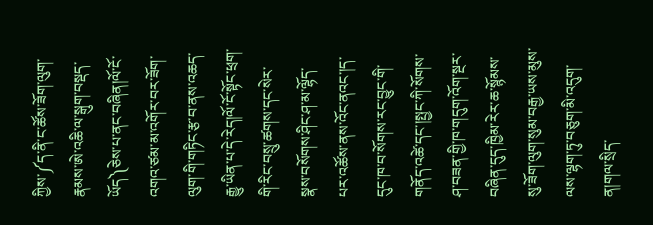ཀྱིས་༼ད་ནི་ང་ཚོས་ཟོག་ལུག་རྣམས་ཨེ་འཆི་ལ་སྒུག་བསྡད་ཡོད༽ཅེས་པ་ནང་བཞིན།ལོ་ངོ་འགའ་ཙམ་མ་འགོར་བར་ཟོག་ལུག་གི་གཏིང་རྩ་བ་ནས་འཆད་རྒྱུ་ཡིན་པ་དེ་རེད།ལོ་ངོ་སྟོང་ཕྲག་གི་རིང་བསྲུ་ཚགས་དང་སེར་སྣས་བསོགས་ཤིང་ཤ་མ་ལྷོད་པར་འཚོས་ནས་འོང་ནའང་།ད་དུང་ཁ་བ་སོགས་རང་བྱུང་གི་གནོད་འཚེ་དང་།སྤྱང་ཀི་སོགས་ཤ་བཟན་གྱི་ཁ་གདུག་འོག་སྔར་བཞིན་དུད་ཁྱིམ་རེར་ཆ་སྙོམས་སུ་ཟོག་ལུག་སུམ་བརྒྱ་ཡས་མུས་ལས་ལྷག་ཏུ་བཅུག་མི་འདུག་ན།གལ་སྲིད་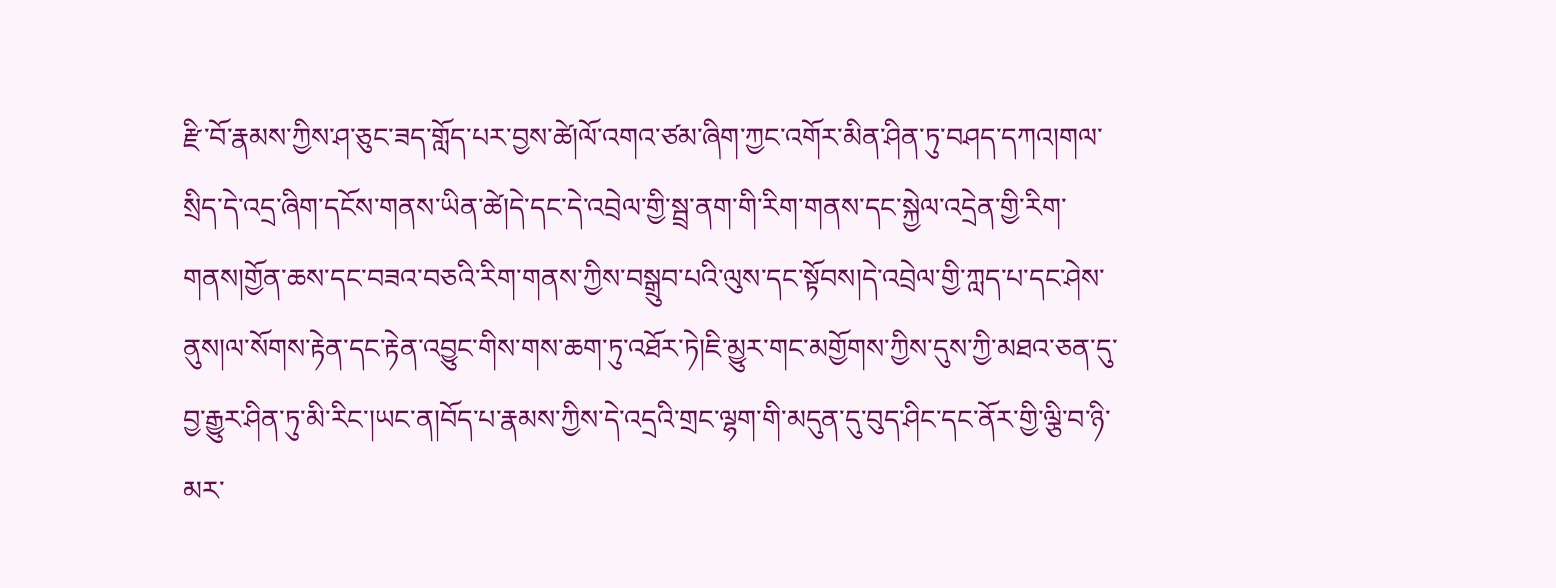རྫི་བོ་རྣམས་ཀྱིས་ཤ་ཅུང་ཟད་གློད་པར་བྱས་ཚེ།ལོ་འགའ་ཙམ་ཞིག་ཀྱང་འགོར་མིན་ཤིན་ཏུ་བཤད་དཀའ།གལ་སྲིད་དེ་འདྲ་ཞིག་དངོས་གནས་ཡིན་ཚེ།དེ་དང་དེ་འབྲེལ་གྱི་སྦྲ་ནག་གི་རིག་གནས་དང་སྐྱེལ་འདྲེན་གྱི་རིག་གནས།གྱོན་ཆས་དང་བཟའ་བཅའི་རིག་གནས་ཀྱིས་བསྒྲུབ་པའི་ལུས་དང་སྟོབས།དེ་འབྲེལ་གྱི་ཀླད་པ་དང་ཤེས་ནུས།ལ་སོགས་རྟེན་དང་རྟེན་འབྱུང་གིས་གས་ཆག་ཏུ་འཐོར་ཏེ།ཇི་མྱུར་གང་མགྱོགས་ཀྱིས་དུས་ཀྱི་མཐའ་ཅན་དུ་བྱ་རྒྱུར་ཤིན་ཏུ་མི་རིང་།ཡང་ན།བོད་པ་རྣམས་ཀྱིས་དེ་འདྲའི་གྲང་ལྷག་གི་མདུན་དུ་བུད་ཤིང་དང་ནོར་གྱི་ལྕི་བ་ཉི་མར་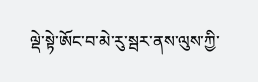ལྡེ་སྟེ་ཨོང་བ་མེ་རུ་སྦར་ནས་ལུས་ཀྱི་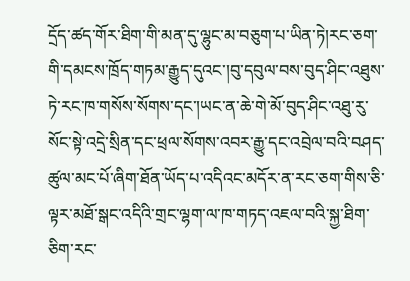དྲོད་ཚད་གོར་ཐིག་གི་མན་དུ་ལྷུང་མ་བཅུག་པ་ཡིན་ཏེ།རང་ཅག་གི་དམངས་ཁྲོད་གཏམ་རྒྱུད་དུའང་།བུ་དབུལ་བས་བུད་ཤིང་འཐུས་ཏེ་རང་ཁ་གསོས་སོགས་དང་།ཡང་ན་ཆེ་གེ་མོ་བུད་ཤིང་འཐུ་རུ་སོང་སྟེ་འདྲེ་སྲིན་དང་ཕྲལ་སོགས་འབར་རྒྱུ་དང་འབྲེལ་བའི་བཤད་ཚུལ་མང་པོ་ཞིག་ཐོན་ཡོད་པ་འདིའང་མདོར་ན་རང་ཅག་གིས་ཅི་ལྟར་མཐོ་སྒང་འདིའི་གྲང་ལྷག་ལ་ཁ་གཏད་འཇལ་བའི་སྐྱ་ཐིག་ཅིག་རང་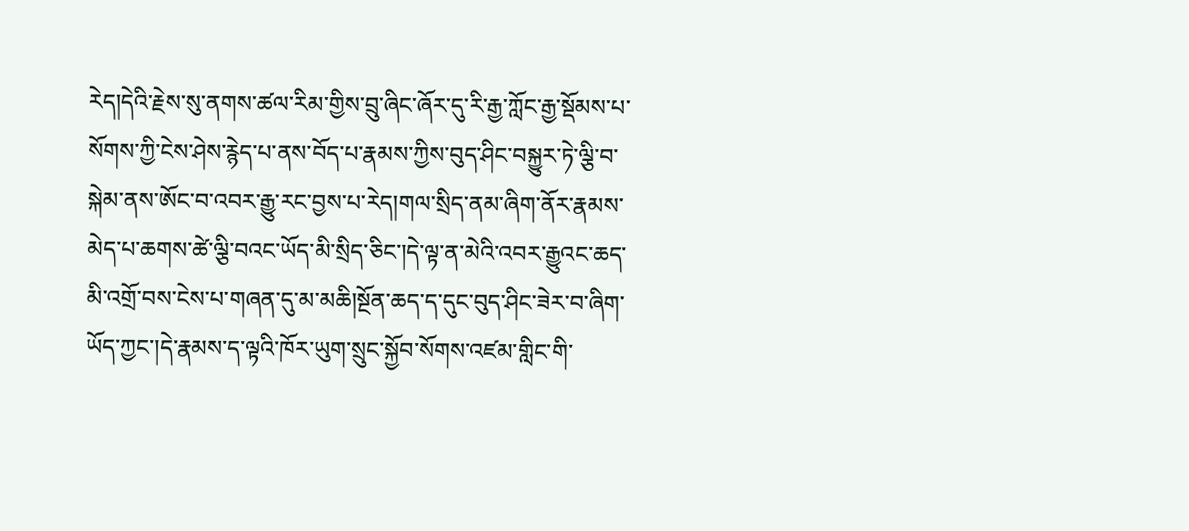རེད།དེའི་རྗེས་སུ་ནགས་ཚལ་རིམ་གྱིས་བྲུ་ཞིང་ཞོར་དུ་རི་རྒྱ་ཀློང་རྒྱ་སྡོམས་པ་སོགས་ཀྱི་ངེས་ཤེས་རྙེད་པ་ནས་བོད་པ་རྣམས་ཀྱིས་བུད་ཤིང་བསྐྱུར་ཏེ་ལྕི་བ་སྐེམ་ནས་ཨོང་བ་འབར་རྒྱུ་རང་བྱས་པ་རེད།གལ་སྲིད་ནམ་ཞིག་ནོར་རྣམས་མེད་པ་ཆགས་ཚེ་ལྕི་བའང་ཡོད་མི་སྲིད་ཅིང་།དེ་ལྟ་ན་མེའི་འབར་རྒྱུའང་ཆད་མི་འགྲོ་བས་ངེས་པ་གཞན་དུ་མ་མཆི།སྔོན་ཆད་ད་དུང་བུད་ཤིང་ཟེར་བ་ཞིག་ཡོད་ཀྱང་།དེ་རྣམས་ད་ལྟའི་ཁོར་ཡུག་སྲུང་སྐྱོབ་སོགས་འཛམ་གླིང་གི་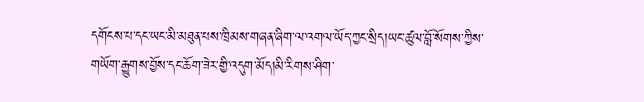དགོངས་པ་དང་ཡང་མི་མཐུན་པས་ཁྲིམས་གཞན་ཞིག་ལ་འགལ་ཡོད་ཀྱང་སྲིད།ཡང་ཚུལ་བློ་སོགས་ཀྱིས་གཡོག་རྒྱུགས་བྱོས་དང་ཆོག་ཟེར་གྱི་འདུག་མོད།མི་རིགས་ཤིག་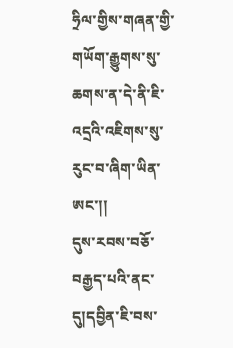ཧྲིལ་གྱིས་གཞན་གྱི་གཡོག་རྒྱུགས་སུ་ཆགས་ན་དེ་ནི་ཇི་འདྲའི་འཇིགས་སུ་རུང་བ་ཞིག་ཡིན་ཨང་།།
དུས་རབས་བཅོ་བརྒྱད་པའི་ནང་དུ།དབྱིན་ཇི་བས་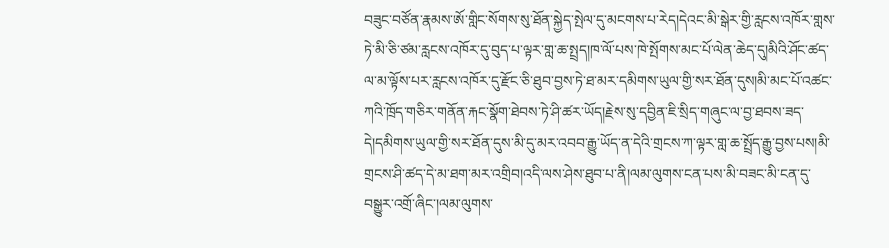བཟུང་བཙོན་རྣམས་ཨོ་གླིང་སོགས་སུ་ཐོན་སྐྱེད་སྤེལ་དུ་མངགས་པ་རེད།དེའང་མི་སྒེར་གྱི་རླངས་འཁོར་གླས་ཏེ་མི་ཅི་ཙམ་རླངས་འཁོར་དུ་བུད་པ་ལྟར་གླ་ཆ་སྤྲད།ཁ་ལོ་པས་ཁེ་སྤོགས་མང་པོ་ལེན་ཆེད་དུ།མིའི་ཤོང་ཚད་ལ་མ་ལྟོས་པར་རླངས་འཁོར་དུ་རྫོང་ཅི་ཐུབ་བྱས་ཏེ་ཐ་མར་དམིགས་ཡུལ་གྱི་སར་ཐོན་དུས།མི་མང་པོ་འཚང་ཀའི་ཁྲོད་གཅིར་གནོན་རྐང་སྣོག་ཐེབས་ཏེ་ཤི་ཚར་ཡོད།རྗེས་སུ་དབྱིན་ཇི་སྲིད་གཞུང་ལ་བྱ་ཐབས་ཟད་དེ།དམིགས་ཡུལ་གྱི་སར་ཐོན་དུས་མི་དུ་མར་འབབ་རྒྱུ་ཡོད་ན་དེའི་གྲངས་ཀ་ལྟར་གླ་ཆ་སྤྲོད་རྒྱུ་བྱས་པས།མི་གྲངས་ཤི་ཚད་དེ་མ་ཐག་མར་འགྲིབ།འདི་ལས་ཤེས་ཐུབ་པ་ནི།ལམ་ལུགས་ངན་པས་མི་བཟང་མི་ངན་དུ་བསྒྱུར་འགྲོ་ཞིང་།ལམ་ལུགས་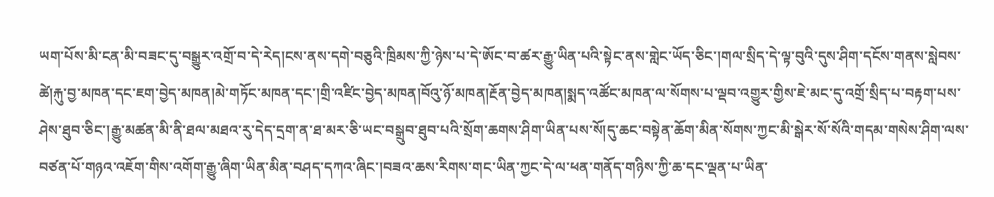ཡག་པོས་མི་ངན་མི་བཟང་དུ་བསྒྱུར་འགྲོ་བ་དེ་རེད།ངས་ནས་དགེ་བཅུའི་ཁྲིམས་ཀྱི་ཉེས་པ་དེ་ཨོང་བ་ཚར་རྒྱུ་ཡིན་པའི་སྟེང་ནས་གླེང་ཡོད་ཅིང་།གལ་སྲིད་དེ་ལྟ་བུའི་དུས་ཤིག་དངོས་གནས་སླེབས་ཚེ།རྐུ་བྱ་མཁན་དང་ཇག་བྱེད་མཁན།མེ་གཏོང་མཁན་དང་།གྲི་འཛིང་བྱེད་མཁན།བོའུ་ཉོ་མཁན།རྔོན་བྱེད་མཁན།སྨད་འཚོང་མཁན་ལ་སོགས་པ་ལྡབ་འགྱུར་གྱིས་ཇེ་མང་དུ་འགྲོ་སྲིད་པ་བརྟག་པས་ཤེས་ཐུབ་ཅིང་།རྒྱུ་མཚན་མི་ནི་ཐལ་མཐའ་རུ་དེད་དྲག་ན་ཐ་མར་ཅི་ཡང་བསྒྲུབ་ཐུབ་པའི་སྲོག་ཆགས་ཤིག་ཡིན་པས་སོ།དུ་ཆང་བསྟེན་ཆོག་མིན་སོགས་ཀྱང་མི་སྒེར་སོ་སོའི་གདམ་གསེས་ཤིག་ལས་བཙན་པོ་གཉའ་འཇོག་གིས་འགོག་རྒྱུ་ཞིག་ཡིན་མིན་བཤད་དཀའ་ཞིང་།བཟའ་ཆས་རིགས་གང་ཡིན་ཀྱང་དེ་ལ་ཕན་གནོད་གཉིས་ཀྱི་ཆ་དང་ལྡན་པ་ཡིན་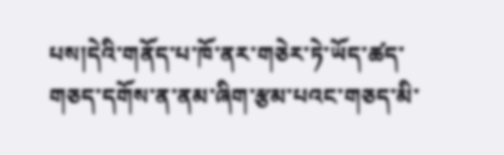པས།དེའི་གནོད་པ་ཁོ་ནར་གཅེར་ཏེ་ཡོད་ཚད་གཅད་དགོས་ན་ནམ་ཞིག་རྩམ་པའང་གཅད་མི་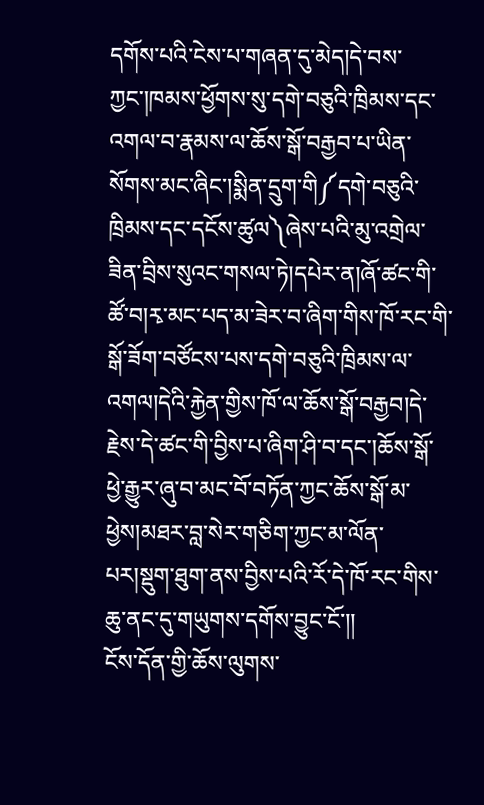དགོས་པའི་ངེས་པ་གཞན་དུ་མེད།དེ་བས་ཀྱང་།ཁམས་ཕྱོགས་སུ་དགེ་བཅུའི་ཁྲིམས་དང་འགལ་བ་རྣམས་ལ་ཆོས་སྒོ་བརྒྱབ་པ་ཡིན་སོགས་མང་ཞིང་།སྨིན་དྲུག་གི༼དགེ་བཅུའི་ཁྲིམས་དང་དངོས་ཚུལ༽ཞེས་པའི་མུ་འགྲེལ་ཟིན་བྲིས་སུའང་གསལ་ཏེ།དཔེར་ན།ཞོ་ཚང་གི་ཚོ་བ།རྭ་མང་པད་མ་ཟེར་བ་ཞིག་གིས་ཁོ་རང་གི་སྒོ་ཟོག་བཙོངས་པས་དགེ་བཅུའི་ཁྲིམས་ལ་འགལ།དེའི་རྐྱེན་གྱིས་ཁོ་ལ་ཆོས་སྒོ་བརྒྱབ།དེ་རྗེས་དེ་ཚང་གི་བྱིས་པ་ཞིག་ཤི་བ་དང་།ཆོས་སྒོ་ཕྱེ་རྒྱུར་ཞུ་བ་མང་བོ་བཏོན་ཀྱང་ཆོས་སྒོ་མ་ཕྱེས།མཐར་བླ་སེར་གཅིག་ཀྱང་མ་ལོན་པར།སྡུག་ཐུག་ནས་བྱིས་པའི་རོ་དེ་ཁོ་རང་གིས་ཆུ་ནང་དུ་གཡུགས་དགོས་བྱུང་ངོ་།།
ངོས་དོན་གྱི་ཆོས་ལུགས་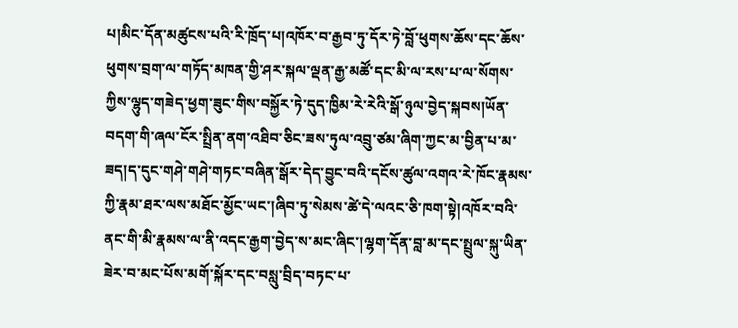པ།མིང་དོན་མཚུངས་པའི་རི་ཁྲོད་པ།འཁོར་བ་རྒྱབ་ཏུ་དོར་ཏེ་བློ་ཕུགས་ཆོས་དང་ཆོས་ཕུགས་བྲག་ལ་གཏོད་མཁན་གྱི་ཤར་སྐལ་ལྡན་རྒྱ་མཚོ་དང་མི་ལ་རས་པ་ལ་སོགས་ཀྱིས་ལྷུད་གཟེད་ཕྱག་ཟུང་གིས་བསྐྱོར་ཏེ་དུད་ཁྱིམ་རེ་རེའི་སྒོ་ཉུལ་བྱེད་སྐབས།ཡོན་བདག་གི་ཞལ་ངོར་སྤྲིན་ནག་འཐིབ་ཅིང་ཟས་ཏུལ་འབྲུ་ཙམ་ཞིག་ཀྱང་མ་བྱིན་པ་མ་ཟད།ད་དུང་གཤེ་གཤེ་གཏང་བཞིན་སྒོར་དེད་བྱུང་བའི་དངོས་ཚུལ་འགའ་རེ་ཁོང་རྣམས་ཀྱི་རྣམ་ཐར་ལས་མཐོང་མྱོང་ཡང་།ཞིབ་ཏུ་སེམས་ཚེ་དེ་ལའང་ཅི་ཁག་སྟེ།འཁོར་བའི་ནང་གི་མི་རྣམས་ལ་ནི་འདང་རྒྱག་བྱེད་ས་མང་ཞིང་།ལྷག་དོན་བླ་མ་དང་སྤྲུལ་སྐུ་ཡིན་ཟེར་བ་མང་པོས་མགོ་སྐོར་དང་བསླུ་བྲིད་བཏང་པ་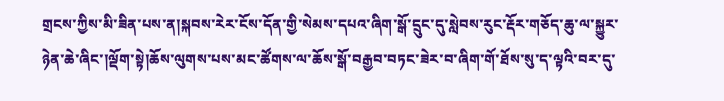གྲངས་ཀྱིས་མི་ཟིན་པས་ན།སྐབས་རེར་ངོས་དོན་གྱི་སེམས་དཔའ་ཞིག་སྒོ་དྲུང་དུ་སླེབས་རུང་རྡོར་གཅོད་ཆུ་ལ་སྐྱུར་ཉེན་ཆེ་ཞིང་།ལྡོག་སྟེ།ཆོས་ལུགས་པས་མང་ཚོགས་ལ་ཆོས་སྒོ་བརྒྱབ་བཏང་ཟེར་བ་ཞིག་གོ་ཐོས་སུ་ད་ལྟའི་བར་དུ་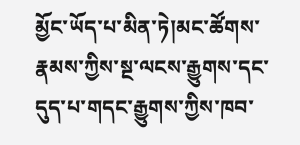མྱོང་ཡོད་པ་མིན་ཏེ།མང་ཚོགས་རྣམས་ཀྱིས་སྔ་ལངས་རྒྱུགས་དང་དུད་པ་གདང་རྒྱུགས་ཀྱིས་ཁབ་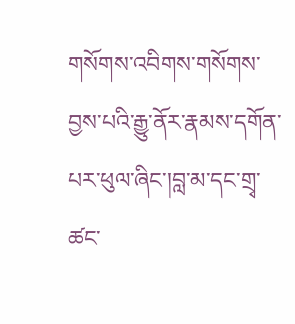གསོགས་འབིགས་གསོགས་བྱས་པའི་རྒྱུ་ནོར་རྣམས་དགོན་པར་ཕུལ་ཞིང་།བླ་མ་དང་གྲྭ་ཚང་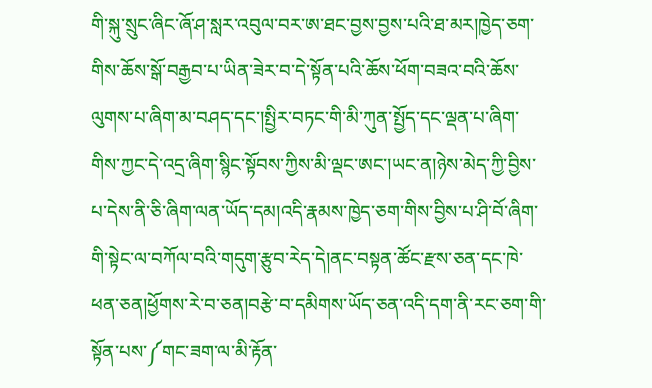གི་སྐུ་སྲུང་ཞིང་ཞོ་ཤ་སླར་འབུལ་བར་ཨ་ཐང་བྱས་བྱས་པའི་ཐ་མར།ཁྱེད་ཅག་གིས་ཆོས་སྒོ་བརྒྱབ་པ་ཡིན་ཟེར་བ་དེ་སྟོན་པའི་ཆོས་ཕོག་བཟའ་བའི་ཆོས་ལུགས་པ་ཞིག་མ་བཤད་དང་།སྤྱིར་བཏང་གི་མི་ཀུན་སྤྱོད་དང་ལྡན་པ་ཞིག་གིས་ཀྱང་དེ་འདྲ་ཞིག་སྙིང་སྟོབས་ཀྱིས་མི་ལྡང་ཨང་།ཡང་ན།ཉེས་མེད་ཀྱི་བྱིས་པ་དེས་ནི་ཅི་ཞིག་ལན་ཡོད་དམ།འདི་རྣམས་ཁྱེད་ཅག་གིས་བྱིས་པ་ཤི་བོ་ཞིག་གི་སྟེང་ལ་བཀོལ་བའི་གདུག་རྩུབ་རེད་དེ།ནང་བསྟན་ཚོང་རྫས་ཅན་དང་ཁེ་ཕན་ཅན།ཕྱོགས་རེ་བ་ཅན།བརྩེ་བ་དམིགས་ཡོད་ཅན་འདི་དག་ནི་རང་ཅག་གི་སྟོན་པས་༼གང་ཟག་ལ་མི་རྟོན་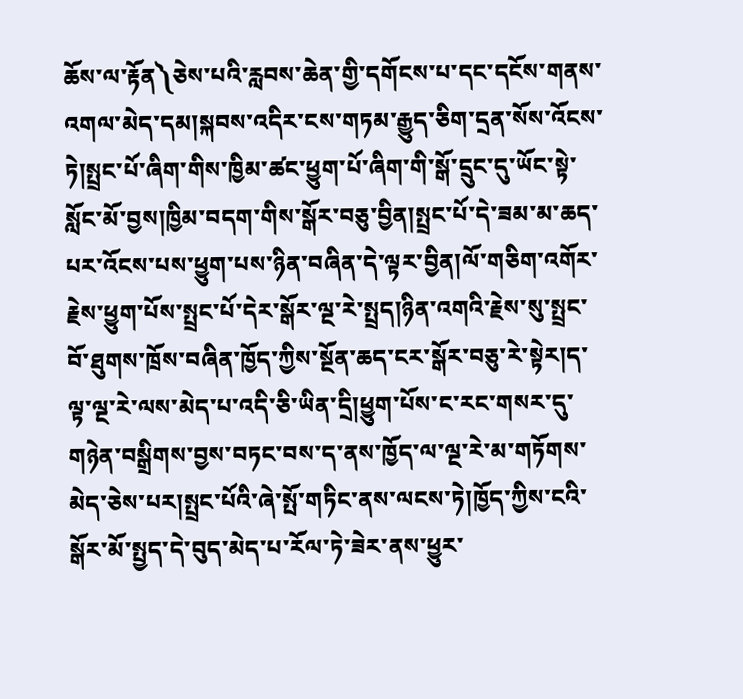ཆོས་ལ་རྟོན༽ཅེས་པའི་རླབས་ཆེན་གྱི་དགོངས་པ་དང་དངོས་གནས་འགལ་མེད་དམ།སྐབས་འདིར་ངས་གཏམ་རྒྱུད་ཅིག་དྲན་སོས་འོངས་ཏེ།སྤྲང་པོ་ཞིག་གིས་ཁྱིམ་ཚང་ཕྱུག་པོ་ཞིག་གི་སྒོ་དྲུང་དུ་ཡོང་སྟེ་སློང་མོ་བྱས།ཁྱིམ་བདག་གིས་སྒོར་བཅུ་བྱིན།སྤྲང་པོ་དེ་ཟམ་མ་ཆད་པར་འོངས་པས་ཕྱུག་པས་ཉིན་བཞིན་དེ་ལྟར་བྱིན།ལོ་གཅིག་འགོར་རྗེས་ཕྱུག་པོས་སྤྲང་པོ་དེར་སྒོར་ལྔ་རེ་སྤྲད།ཉིན་འགའི་རྗེས་སུ་སྤྲང་བོ་ཐུགས་ཁྲོས་བཞིན་ཁྱོད་ཀྱིས་སྔོན་ཆད་ངར་སྒོར་བཅུ་རེ་སྟེར།ད་ལྟ་ལྔ་རེ་ལས་མེད་པ་འདི་ཅི་ཡིན་དྲི།ཕྱུག་པོས་ང་རང་གསར་དུ་གཉེན་བསྒྲིགས་བྱས་བཏང་བས་ད་ནས་ཁྱོད་ལ་ལྔ་རེ་མ་གཏོགས་མེད་ཅེས་པར།སྤྲང་པོའི་ཞེ་སྤོ་གཏིང་ནས་ལངས་ཏེ།ཁྱོད་ཀྱིས་ངའི་སྒོར་མོ་སྤྱད་དེ་བུད་མེད་པ་རོལ་ཏེ་ཟེར་ནས་ཕྱུར་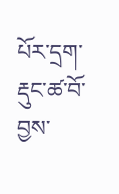པོར་དྲག་རྡུང་ཚ་བོ་བྱས་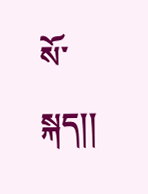སོ་སྐད།།